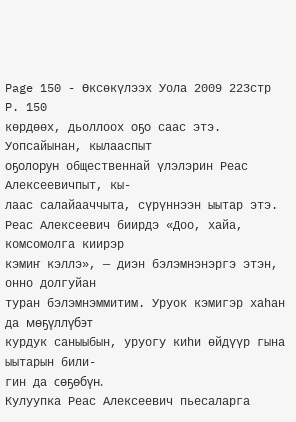Page 150 - Өксөкүлээх Уола 2009 223стр
P. 150
көрдөөх, дьоллоох оҕо саас этэ. Уопсайынан, кылааспыт
оҕолорун общественнай үлэлэрин Реас Алексеевичпыт, кы-
лаас салайааччыта, сүрүннээн ыытар этэ.
Реас Алексеевич биирдэ «Доо, хайа, комсомолга киирэр
кэмиҥ кэллэ», — диэн бэлэмнэнэргэ этэн, онно долгуйан
туран бэлэмнэммитим. Уруок кэмигэр хаһан да мөҕүллүбэт
курдук саныыбын, уруогу киһи өйдүүр гына ыытарын били-
гин да сөҕөбүн.
Кулуупка Реас Алексеевич пьесаларга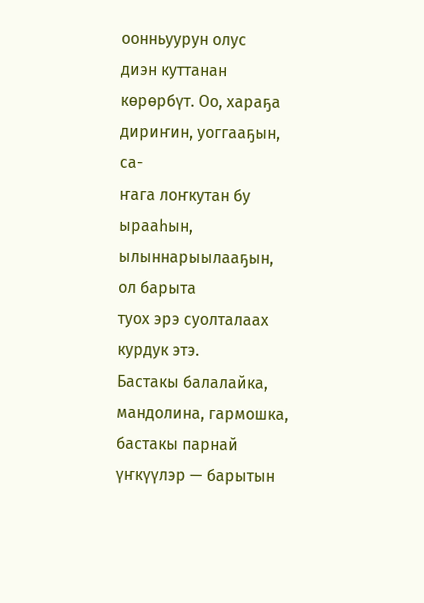оонньуурун олус
диэн куттанан көрөрбүт. Оо, хараҕа дириҥин, уоггааҕын, са-
ҥага лоҥкутан бу ырааһын, ылыннарыылааҕын, ол барыта
туох эрэ суолталаах курдук этэ.
Бастакы балалайка, мандолина, гармошка, бастакы парнай
үҥкүүлэр — барытын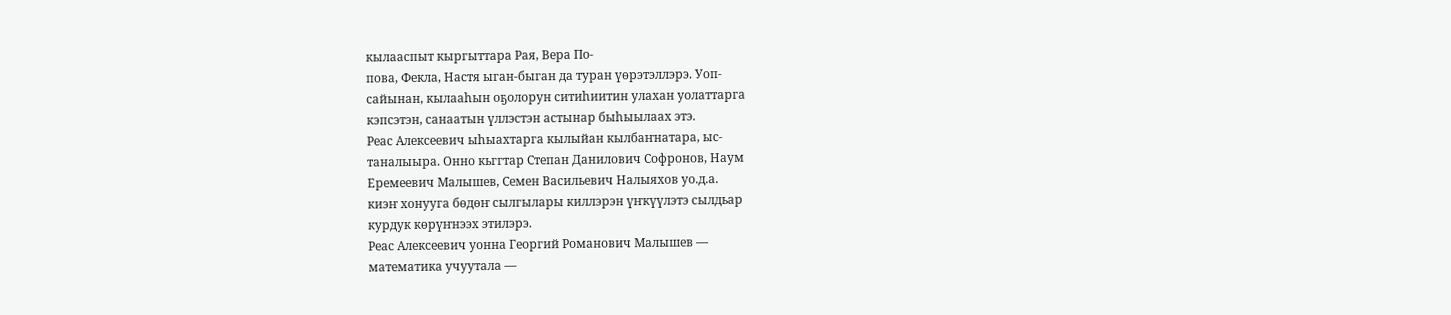кылааспыт кыргыттара Рая, Вера По-
пова, Фекла, Настя ыган-быган да туран үөрэтэллэрэ. Уоп-
сайынан, кылааһын оҕолорун ситиһиитин улахан уолаттарга
кэпсэтэн, санаатын үллэстэн астынар быһыылаах этэ.
Реас Алексеевич ыһыахтарга кылыйан кылбаҥнатара, ыс-
таналыыра. Онно кьггтар Степан Данилович Софронов, Наум
Еремеевич Малышев, Семен Васильевич Налыяхов уо.д.а.
киэҥ хонууга бөдөҥ сылгылары киллэрэн үҥкүүлэтэ сылдьар
курдук көрүҥнээх этилэрэ.
Реас Алексеевич уонна Георгий Романович Малышев —
математика учуутала —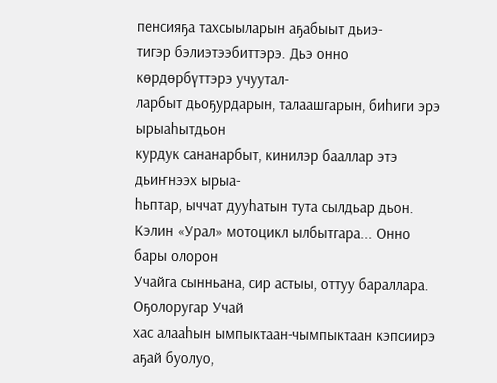пенсияҕа тахсыыларын аҕабыыт дьиэ-
тигэр бэлиэтээбиттэрэ. Дьэ онно көрдөрбүттэрэ учуутал-
ларбыт дьоҕурдарын, талаашгарын, биһиги эрэ ырыаһытдьон
курдук сананарбыт, кинилэр бааллар этэ дьиҥнээх ырыа-
һьптар, ыччат дууһатын тута сылдьар дьон.
Кэлин «Урал» мотоцикл ылбытгара... Онно бары олорон
Учайга сынньана, сир астыы, оттуу бараллара. Оҕолоругар Учай
хас алааһын ымпыктаан-чымпыктаан кэпсиирэ аҕай буолуо,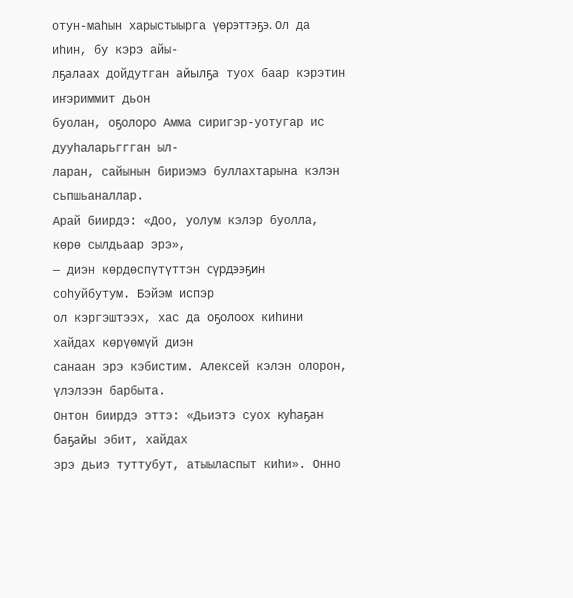отун-маһын харыстыырга үөрэттэҕэ. Ол да иһин, бу кэрэ айы-
лҕалаах дойдутган айылҕа туох баар кэрэтин иҥэриммит дьон
буолан, оҕолоро Амма сиригэр-уотугар ис дууһаларьггган ыл-
ларан, сайынын бириэмэ буллахтарына кэлэн сьпшьаналлар.
Арай биирдэ: «Доо, уолум кэлэр буолла, көрө сылдьаар эрэ»,
— диэн көрдөспүтүттэн сүрдээҕин соһуйбутум. Бэйэм испэр
ол кэргэштээх, хас да оҕолоох киһини хайдах көрүөмүй диэн
санаан эрэ кэбистим. Алексей кэлэн олорон, үлэлээн барбыта.
Онтон биирдэ эттэ: «Дьиэтэ суох куһаҕан баҕайы эбит, хайдах
эрэ дьиэ туттубут, атыыласпыт киһи». Онно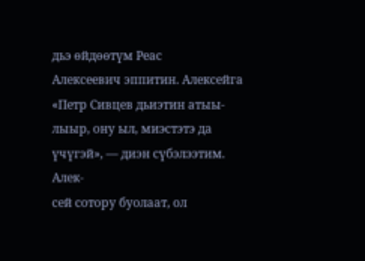дьэ өйдөөтүм Реас
Алексеевич эппитин. Алексейга «Петр Сивцев дьиэтин атыы-
лыыр, ону ыл, миэстэтэ да үчүгэй», — диэн сүбэлээтим. Алек-
сей сотору буолаат, ол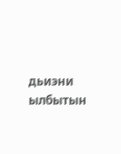дьиэни ылбытын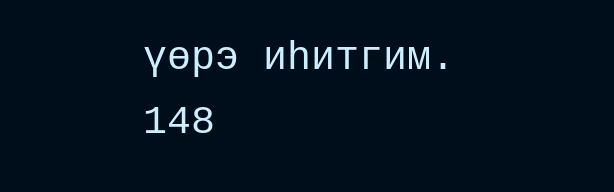үөрэ иһитгим.
148